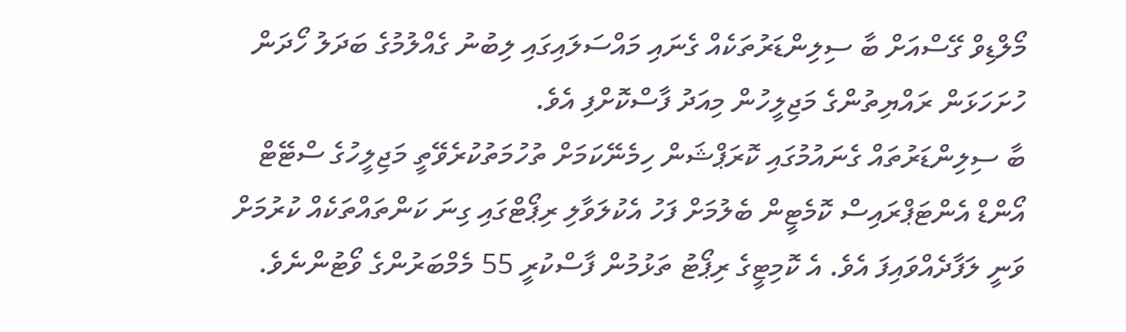މޯލްޑިވް ގޭސްއަށް ބާ ސިލިންޑަރުތަކެއް ގެނައި މައްސަލައިގައި ލިބުނު ގެއްލުމުގެ ބަދަލު ހޯދަން ހުށަހަޅަން ރައްޔިތުންގެ މަޖިލީހުން މިއަދު ފާސްކޮށްފި އެވެ.
ބާ ސިލިންޑަރުތައް ގެނައުމުގައި ކޮރަޕްޝަން ހިމެނޭކަމަށް ތުހުމަތުކުރެވޭތީ މަޖިލީހުގެ ސްޓޭޓް އޯންޑް އެންޓަޕްރައިސް ކޮމެޓީން ބެލުމަށް ފަހު އެކުލަވާލި ރިޕޯޓްގައި ގިނަ ކަންތައްތަކެއް ކުރުމަށް ވަނީ ލަފާދެއްވައިފަ އެވެ. އެ ކޮމިޓީގެ ރިޕޯޓު ތަޅުމުން ފާސްކުރީ 55 މެމްބަރުންގެ ވޯޓުންނެވެ.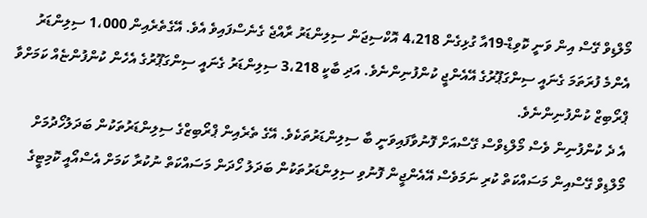މޯލްޑިވް ގޭސް އިން ވަނީ ކޮވިޑް-19އާ ގުޅިގެން 4،218 އޮކްސިޖަން ސިލިންޑަރު ރާއްޖެ ގެނެސްފައިވެ އެވެ. އޭގެތެރެއިން 1،000 ސިލިންޑަރު އެންމެ ފުރަތަމަ ގެނައީ ސިންގަޕޫރުގެ އޭއެންޖީ ކުންފުނިންނެވެ. އަދި ބާކީ 3،218 ސިލިންޑަރު ގެނައީ ސިންގަޕޫރުގެ އެހެން ކުންފުންޏެއް ކަމަށްވާ ޕްރޯބިޒް ކުންފުނިންނެވެ.
އެ ދެ ކުންފުނިން ވެސް މޯލްޑިވްސް ގޭސްއަށް ފޮނުވާފައިވަނީ ބާ ސިލިންޑަރުތަކެވެ. އޭގެ ތެރެއިން ޕްރޯބިޒްގެ ސިލިންޑަރުތަކުން ބަދަލުހޯދުމަށް މޯލްޑިވް ގޭސްއިން މަސައްކަތް ކުރި ނަމަވެސް އޭއެންޖީން ފޮނުވި ސިލިންޑަރުތަކުން ބަދަލު ހޯދަން މަސައްކަތް ނުކުރާ ކަމަށް އެސްއޯއީ ކޮމިޓީގެ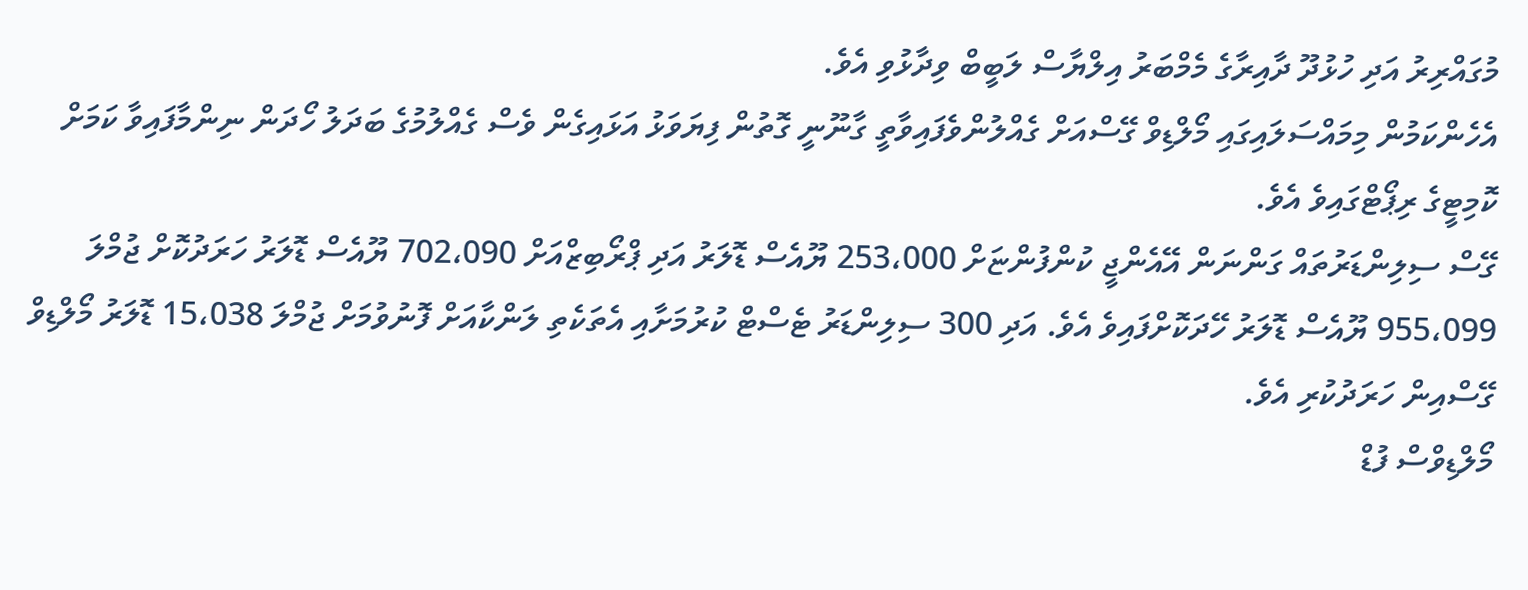މުގައްރިރު އަދި ހުޅުދޫ ދާއިރާގެ މެމްބަރު އިލްޔާސް ލަބީބް ވިދާޅުވި އެވެ.
އެހެންކަމުން މިމައްސަލައިގައި މޯލްޑިވް ގޭސްއަށް ގެއްލުންވެފައިވާތީ ގާނޫނީ ގޮތުން ފިޔަވަޅު އަޅައިގެން ވެސް ގެއްލުމުގެ ބަދަލު ހޯދަން ނިންމާފައިވާ ކަމަށް ކޮމިޓީގެ ރިޕޯޓްގައިވެ އެވެ.
ގޭސް ސިލިންޑަރުތައް ގަންނަން އޭއެންޖީ ކުންފުންޏަށް 253،000 ޔޫއެސް ޑޮލަރު އަދި ޕްރޯބިޒްއަށް 702،090 ޔޫއެސް ޑޮލަރު ހަރަދުކޮށް ޖުމްލަ 955،099 ޔޫއެސް ޑޮލަރު ހޭދަކޮށްފައިވެ އެވެ. އަދި 300 ސިލިންޑަރު ޓެސްޓް ކުރުމަށާއި އެތަކެތި ލަންކާއަށް ފޮނުވުމަށް ޖުމްލަ 15،038 ޑޮލަރު މޯލްޑިވް ގޭސްއިން ހަރަދުކުރި އެވެ.
މޯލްޑިވްސް ފުޑް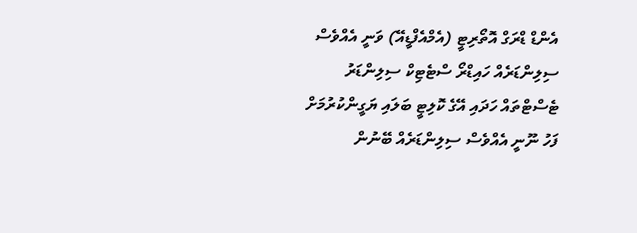އެންޑް ޑްރަގް އޮތޯރިޓީ (އެމްއެފްޑީއޭ) ވަނީ އެއްވެސް ސިލިންޑަރެއް ހައިޑްރޯ ސްޓެޓިކް ސިލިންޑަރު ޓެސްޓްތައް ހަދައި އޭގެ ކޮލިޓީ ބަލައި ޔަގީންކުރުމަށް ފަހު ނޫނީ އެއްވެސް ސިލިންޑަރެއް ބޭނުން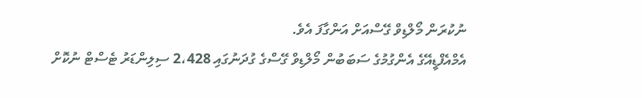ނުކުރަން މޯލްޑިވް ގޭސްއަށް އަންގާފަ އެވެ.
އެމްއެފްޑީއޭގެ އެންގުމުގެ ސަބަބުން މޯލްޑިވް ގޭސްގެ ގުދަނުގައި 2،428 ސިލިންޑަރު ޓެސްޓް ނުކޮށް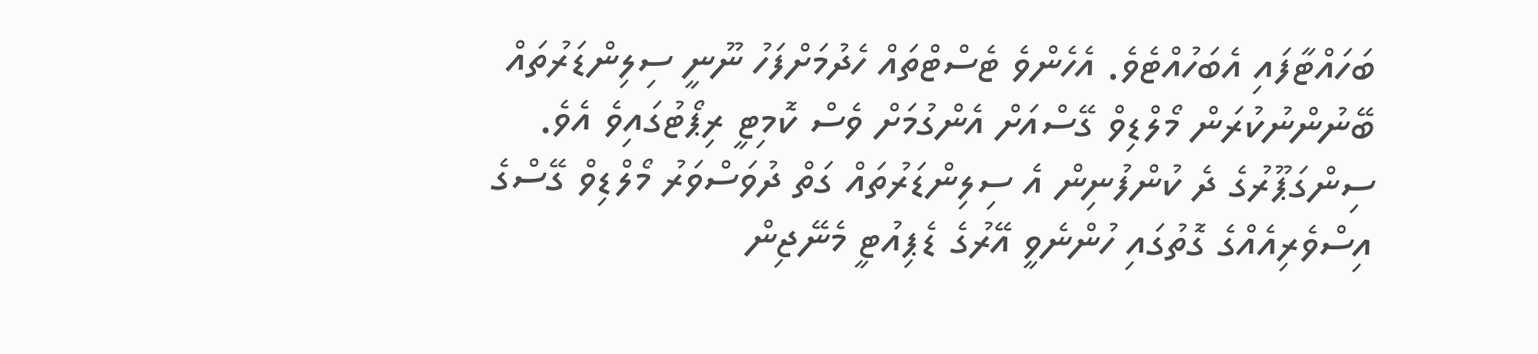ބަހައްޓާފައި އެބަހުއްޓެވެ. އެހެންވެ ޓެސްޓްތައް ހެދުމަށްފަހު ނޫނީ ސިލިންޑަރުތައް ބޭނުންނުކުރަން މޯލްޑިވް ގޭސްއަށް އެންގުމަށް ވެސް ކޮމިޓީ ރިޕޯޓުގައިވެ އެވެ.
ސިންގަޕޫރުގެ ދެ ކުންފުނިން އެ ސިލިންޑަރުތައް ގަތް ދުވަސްވަރު މޯލްޑިވް ގޭސްގެ އިސްވެރިއެއްގެ ގޮތުގައި ހުންނެވީ އޭރުގެ ޑެޕިއުޓީ މެނޭޖިން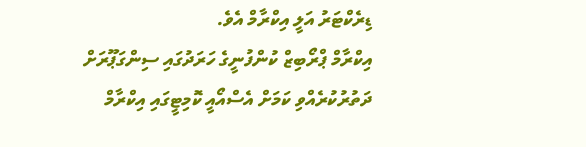ޑިރެކްޓަރު އަލީ އިކްރާމް އެވެ.
އިކްރާމް ޕްރޯބިޒް ކުންފުނީގެ ހަރަދުގައި ސިންގަޕޫރަށް ދަތުރުކުރެއްވި ކަމަށް އެސްއޯއީ ކޮމިޓީގައި އިކްރާމް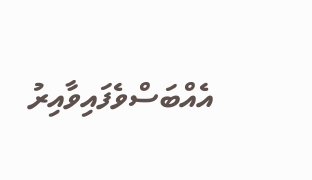އެއްބަސްވެފައިވާއިރު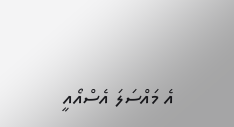އެ މައްސަލަ އެސްއޯއީ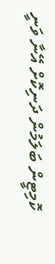ކޮމިޓީން ބަލަމުން ދަނިކޮށް އޭނާ ވަނީ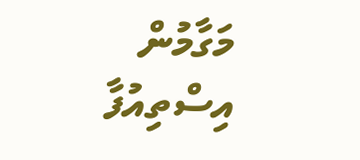މަގާމުން އިސްތިއުފާ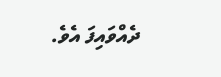ދެއްވައިފަ އެވެ.